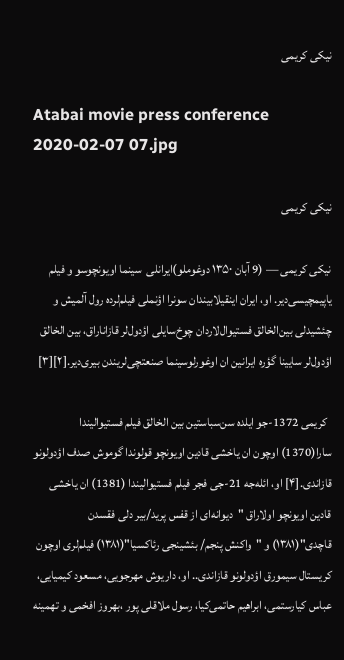نیکی کریمی

Atabai movie press conference 2020-02-07 07.jpg

نیکی کریمی

نیکی کریمی — (9 آبان ۱۳۵۰ دوغوملو)ایرانلی  سینما اویونچوسو و فیلم یاپیمچیسی‌دیر. او، ایران اینقیلابیندان سونرا اؤنملی فیلم‌لرده رول آلمیش و چئشیدلی بین‌الخالق فستیوال‌لاردان چوخ‌سایلی اؤدول‌لر قازاناراق، بین الخالق اؤدول‌لر سایینا گؤره ایرانین ان اوغورلوسینما صنعتچی‌لریندن بیری‌دیر.[۲][۳]

  کریمی 1372-جو ایلده سن‌سباستین بین الخالق فیلم فستیوالیندا سارا(1370) اوچون ان یاخشی قادین اویونچو قولوندا گوموش صدف اؤدولونو قازاندی.[۴] او، ائله‌جه 21-جی فجر فیلم فستیوالیندا (1381) ان یاخشی قادین اویونچو اولاراق "دیوانه‌ای از قفس پرید/بیر دلی فقسدن قاچدی"(۱۳۸۱) و "واکنش پنجم/ بئشینجی رئاکسیا"(۱۳۸۱) فیلم‌لری اوچون کریستال سیمورق اؤدولونو قازاندی.. او، داریوش مهرجویی، مسعود کیمیایی، عباس کیارستمی، ابراهیم حاتمی‌کیا، رسول ملاقلی پور ،بهروز افخمی و تهمینه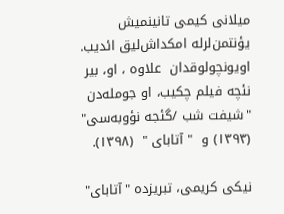میلانی کیمی تانینمیش یؤنتمن‌لرله امکداش‌لیق ائدیب. اویونچولوقدان  علاوه ، او، بیر نئچه فیلم چکیب، او جومله‌دن  "شیفت شب /گئجه نؤوبه‌سی"  (۱۳۹۳) و  " آتابای "  (۱۳۹۸).

نیکی کریمی، تبریزده "آتابای"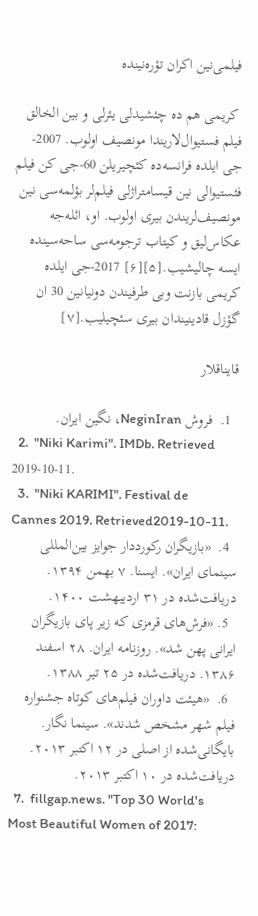فیلمی‌نین اکران تؤره‌نینده

 کریمی هم ده چئشیدلی یئرلی و بین الخالق فیلم فستیوال‌لاریندا مونصیف اولوب. 2007-جی ایلده فرانسه‌ده کئچیریلن 60-جی کن فیلم فئستیوالی نین قیسامتراژلی فیلم‌لر بؤلمه‌سی نین مونصیف‌لریندن بیری اولوب. او، ائله‌جه عکاس‌لیق و کیتاب ترجومه‌سی ساحه‌سینده ایسه چالیشیب.[۵][۶] 2017-جی ایلده کریمی بازنت وبی طرفیندن دونیانین 30 ان گؤزل قادینیندان بیری سئچیلیب.[۷]

قایناقلار

  1.  فروش NeginIran، نگین ایران.
  2.  "Niki Karimi". IMDb. Retrieved 2019-10-11.
  3.  "Niki KARIMI". Festival de Cannes 2019. Retrieved2019-10-11.
  4.  «بازیگران رکورددار جوایز بین‌المللی سینمای ایران». ایسنا. ۷ بهمن ۱۳۹۴. دریافت‌شده در ۳۱ اردیبهشت ۱۴۰۰.
  5. «فرش‌های قرمزی که زیر پای بازیگران ایرانی پهن شد». روزنامه ایران. ۲۸ اسفند ۱۳۸۶. دریافت‌شده در ۲۵ تیر ۱۳۸۸.
  6.  «هیئت داوران فیلم‌های کوتاه جشنواره فیلم شهر مشخص شدند». سینما نگار. بایگانی‌شده از اصلی در ۱۲ اکتبر ۲۰۱۳. دریافت‌شده در ۱۰ اکتبر ۲۰۱۳.
  7.  fillgap.news. "Top 30 World's Most Beautiful Women of 2017: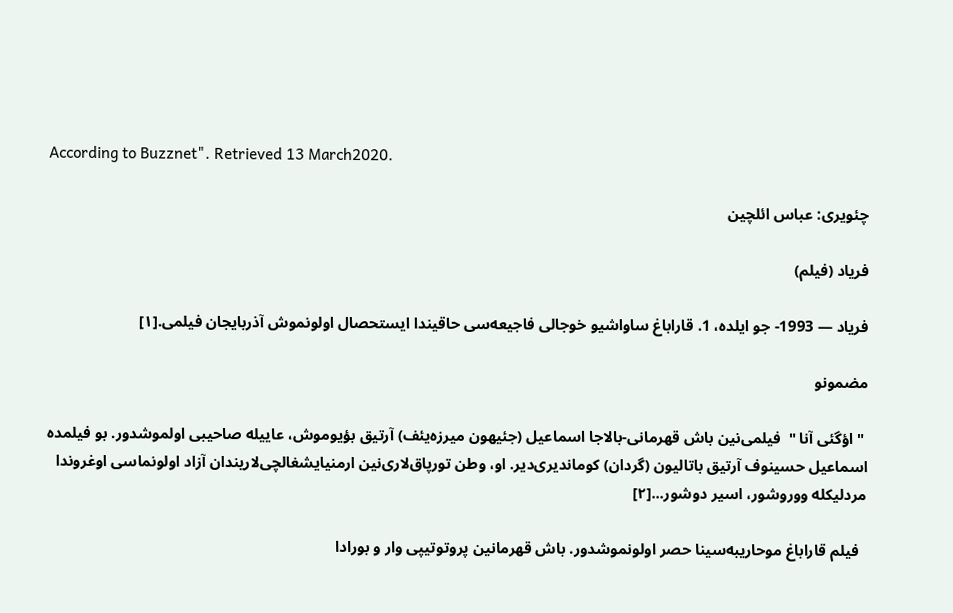According to Buzznet". Retrieved 13 March2020.

چئویری: عباس ائلچین

فریاد (فیلم)

فریاد — 1993- جو ایلده، 1. قاراباغ ساواشیو خوجالی فاجیعه‌سی حاقیندا ایستحصال اولونموش آذربایجان فیلمی.[۱]

مضمونو

 " اؤگئی آنا "  فیلمی‌نین باش قهرمانی-بالاجا اسماعیل (جئیهون میرزه‌یئف) آرتیق بؤیوموش، عاییله صاحیبی اولموشدور. بو فیلمده اسماعیل حسینوف آرتیق باتالیون (گردان) کوماندیری‌دیر. او، وطن تورپاق‌لاری‌نین ارمنیایشغالچی‌لاریندان آزاد اولونماسی اوغروندا مردلیکله ووروشور، اسیر دوشور...[۲]

  فیلم قاراباغ موحاریبه‌سینا حصر اولونموشدور. باش قهرمانین پروتوتیپی وار و بورادا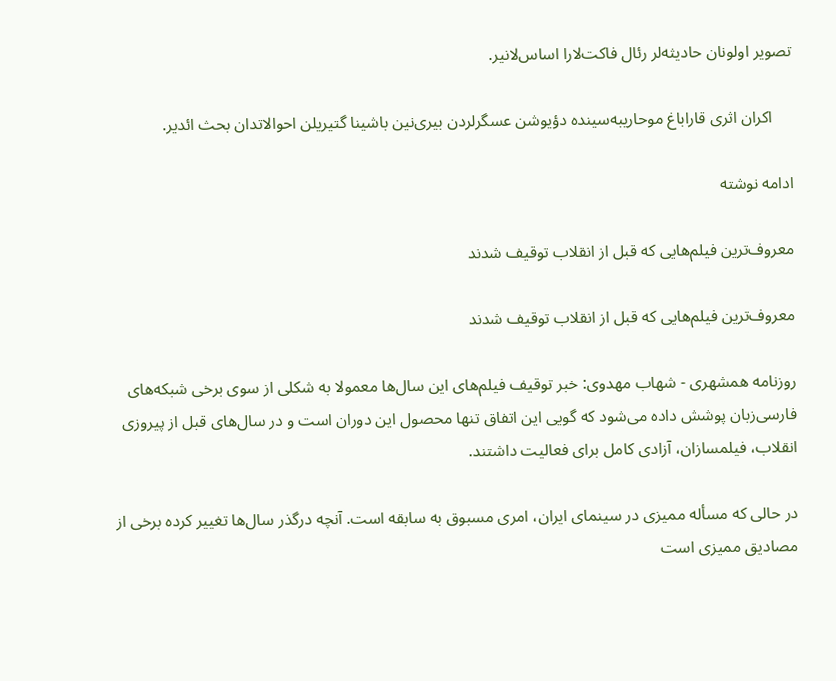تصویر اولونان حادیثه‌لر رئال فاکت‌لارا اساس‌لانیر.

     اکران اثری قاراباغ موحاریبه‌سینده دؤیوشن عسگرلردن بیری‌نین باشینا گتیریلن احوالاتدان بحث ائدیر.

ادامه نوشته

معروف‌ترین فیلم‌هایی که قبل از انقلاب توقیف شدند

معروف‌ترین فیلم‌هایی که قبل از انقلاب توقیف شدند

روزنامه همشهری - شهاب مهدوی: خبر توقیف فیلم‌های این سال‌ها معمولا به شکلی از سوی برخی شبکه‌های فارسی‌زبان پوشش داده می‌شود که گویی این اتفاق تنها محصول این دوران است و در سال‌های قبل از پیروزی انقلاب، فیلمسازان، آزادی کامل برای فعالیت داشتند.

در حالی که مسأله ممیزی در سینمای ایران، امری مسبوق به سابقه است. آنچه درگذر سال‌ها تغییر کرده برخی از مصادیق ممیزی است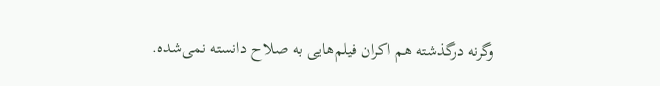وگرنه درگذشته هم اکران فیلم‌هایی به صلاح دانسته نمی‌شده.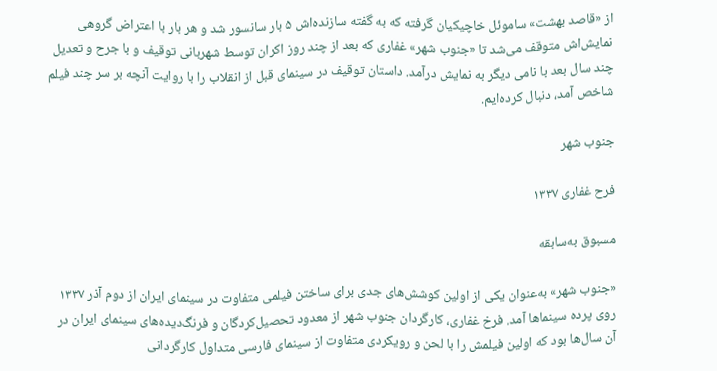از «قاصد بهشت» ساموئل خاچیکیان گرفته که به گفته سازنده‌اش ۵ بار سانسور شد و هر بار با اعتراض گروهی نمایش‌اش متوقف می‌شد تا «جنوب شهر» غفاری که بعد از چند روز اکران توسط شهربانی توقیف و با جرح و تعدیل چند سال بعد با نامی دیگر به نمایش درآمد. داستان توقیف در سینمای قبل از انقلاب را با روایت آنچه بر سر چند فیلم شاخص آمد، دنبال کرده‌ایم.

جنوب شهر

فرح غفاری ۱۳۳۷

مسبوق به‌سابقه

«جنوب شهر» به‌عنوان یکی از اولین کوشش‌های جدی برای ساختن فیلمی متفاوت در سینمای ایران از دوم آذر ۱۳۳۷ روی پرده سینما‌ها آمد. فرخ غفاری، کارگردان جنوب شهر از معدود تحصیل‌کردگان و فرنگ‌دیده‌های سینمای ایران در آن سال‌ها بود که اولین فیلمش را با لحن و رویکردی متفاوت از سینمای فارسی متداول کارگردانی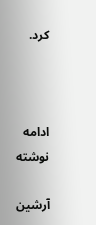کرد.



ادامه نوشته

آرشین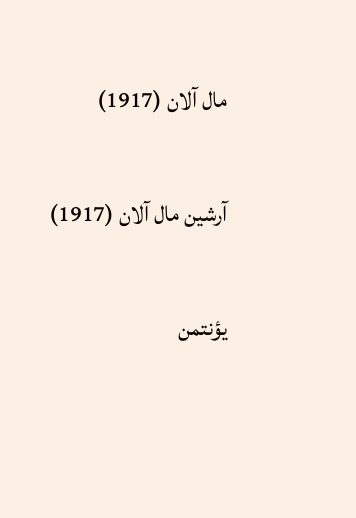مال آلان (1917)

آرشین مال آلان (1917)

یؤنتمن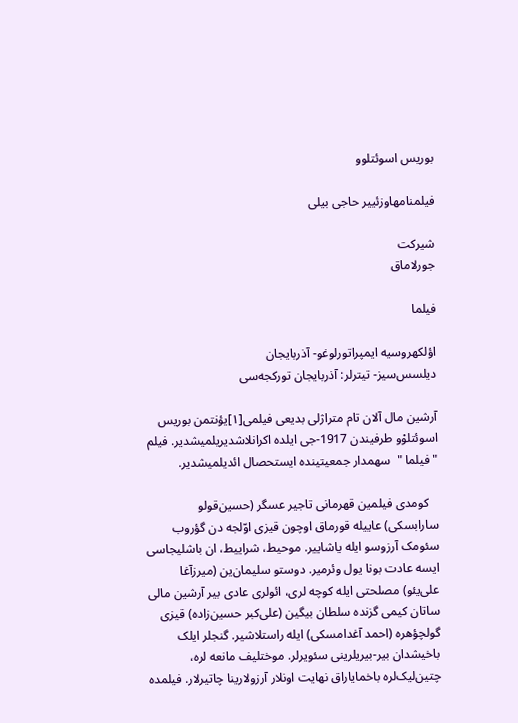بوريس اسوئتلوو

فیلمنامهاوزئییر حاجی بیلی

شیرکت
جورلاماق

فيلما

اؤلکهروسیه ایمپراتورلوغو- آذربایجان
دیلسس‌سیز- تیترلر: آذربایجان تورکجه‌سی

آرشین مال آلان تام متراژلی بدیعی فیلمی[۱]یؤنتمن بوریس اسوئتلوْو طرفیندن 1917-جی ایلده اکرانلاشدیریلمیشدیر. فیلم " فیلما "  سهمدار جمعیتینده ایستحصال ائدیلمیشدیر.

   کومدی فیلمین قهرمانی تاجیر عسگر (حسین‌قولو سارابسکی) عاییله قورماق اوچون قیزی اوّلجه دن گؤروب سئومک آرزوسو ایله یاشاییر. موحیط، شراییط، ان باشلیجاسی ایسه عادت بونا یول وئرمیر. دوستو سلیمان‌ین (میرزآغا علی‌یئو) مصلحتی ایله کوچه لری، ائولری عادی بیر آرشین مالی ساتان کیمی گزنده سلطان بیگین (علی‌کبر حسین‌زاده) قیزی گولچؤهره (احمد آغدامسکی) ایله راستلاشیر. گنجلر ایلک باخیشدان بیر-بیریلرینی سئویرلر. موختلیف مانعه لره، چتین‌لیک‌لره باخمایاراق نهایت اونلار آرزولارینا چاتیرلار. فیلمده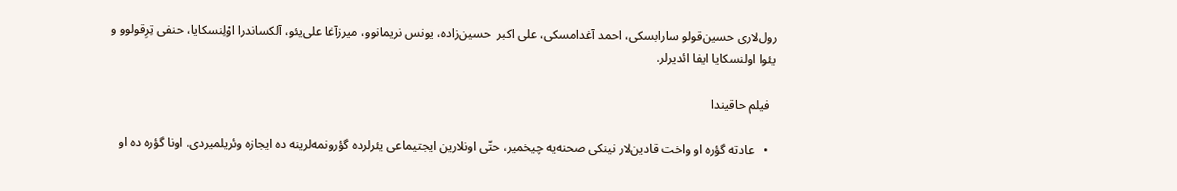رول‌لاری حسین‌قولو سارابسکی، احمد آغدامسکی، علی اکبر  حسین‌زاده، یونس نریمانوو، میرزآغا علی‌یئو، آلکساندرا اوْلِنسکایا، حنفی تِرِقولوو و یئوا اولنسکایا ایفا ائدیرلر.

  فیلم حاقیندا

  •   عادته گؤره او واخت قادین‌لار نینکی صحنه‌یه چیخمیر، حتّی اونلارین ایجتیماعی یئرلرده گؤرونمه‌لرینه ده ایجازه وئریلمیردی. اونا گؤره ده او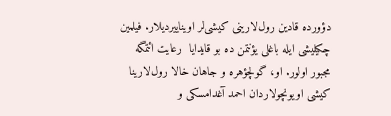دؤورده قادین رول‌لارینی کیشی‌لر اویناییردیلار. فیلمین چکیلیشی ایله باغلی یؤنتمن ده بو قایدایا  رعایت ائتمگه مجبور اولور. او، گولچؤهره و جاهان خالا رول‌لارینا کیشی اویونچولاردان احمد آغدامسکی و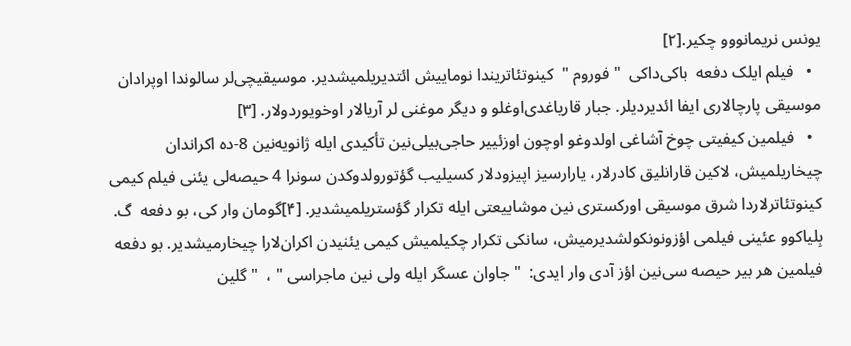یونس نریمانووو چکیر.[۲]
  •   فیلم ایلک دفعه  باکی‌داکی  " فوروم "  کینوتئاتریندا نوماییش ائتدیریلمیشدیر. موسیقیچی‌لر سالوندا اوپرادان موسیقی پارچالاری ایفا ائدیردیلر. جبار قاریاغدی‌‌اوغلو و دیگر موغنی لر آریالار اوخویوردولار. [۳]
  •   فیلمین کیفیتی چوخ آشاغی اولدوغو اوچون اوزئییر حاجی‌بیلی‌نین تأکیدی ایله ژانویه‌نین 8-ده اکراندان چیخاریلمیش، لاکین قارانلیق کادرلار، یارارسیز اپیزودلار کسیلیب گؤتورولدوکدن سونرا 4 حیصه‌لی یئنی فیلم کیمی کینوتئاترلاردا شرق موسیقی اورکستری نین موشاییعتی ایله تکرار گؤستریلمیشدیر. [۴]گومان وار کی، بو دفعه  گ. بِلیاکوو عئینی فیلمی اؤزونونکولشدیرمیش، سانکی تکرار چکیلمیش کیمی یئنیدن اکران‌لارا چیخارمیشدیر. بو دفعه  فیلمین هر بیر حیصه سی‌نین اؤز آدی وار ایدی:  " جاوان عسگر ایله ولی نین ماجراسی " ،  " گلین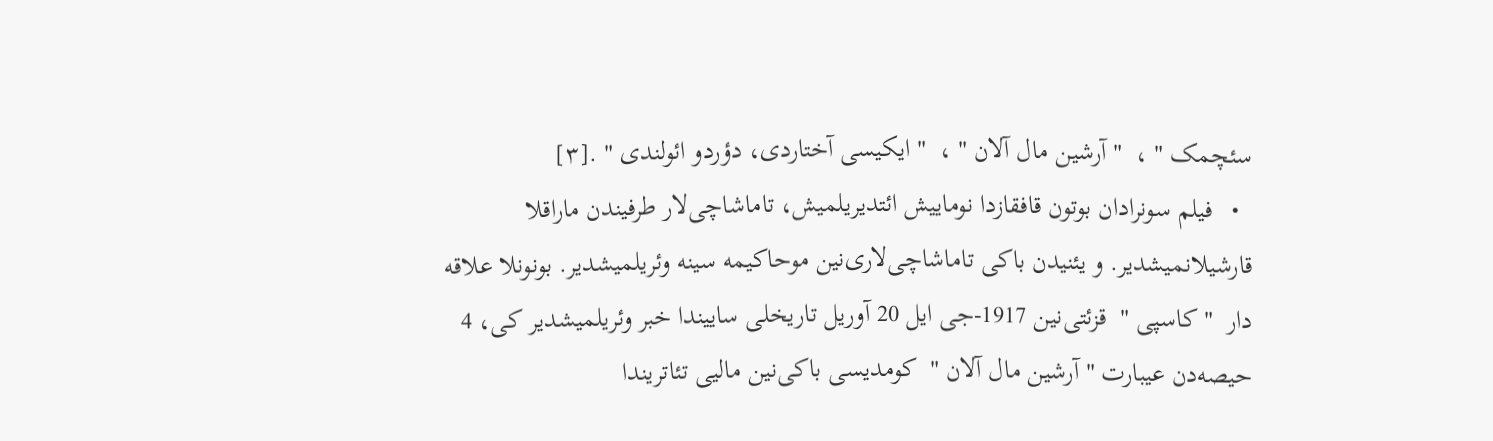سئچمک " ،  " آرشین مال آلان " ،  " ایکیسی آختاردی، دؤردو ائولندی " .[۳]
  •   فیلم سونرادان بوتون قافقازدا نوماییش ائتدیریلمیش، تاماشاچی‌لار طرفیندن ماراقلا قارشیلانمیشدیر. و یئنیدن باکی تاماشاچی‌لاری‌نین موحاکیمه سینه وئریلمیشدیر. بونونلا علاقه دار  " کاسپی "  قزئتی‌نین 1917-جی ایل 20 آوریل تاریخلی ساییندا خبر وئریلمیشدیر کی، 4 حیصه‌دن عیبارت " آرشین مال آلان "  کومدیسی باکی‌نین مالیی تئاتریندا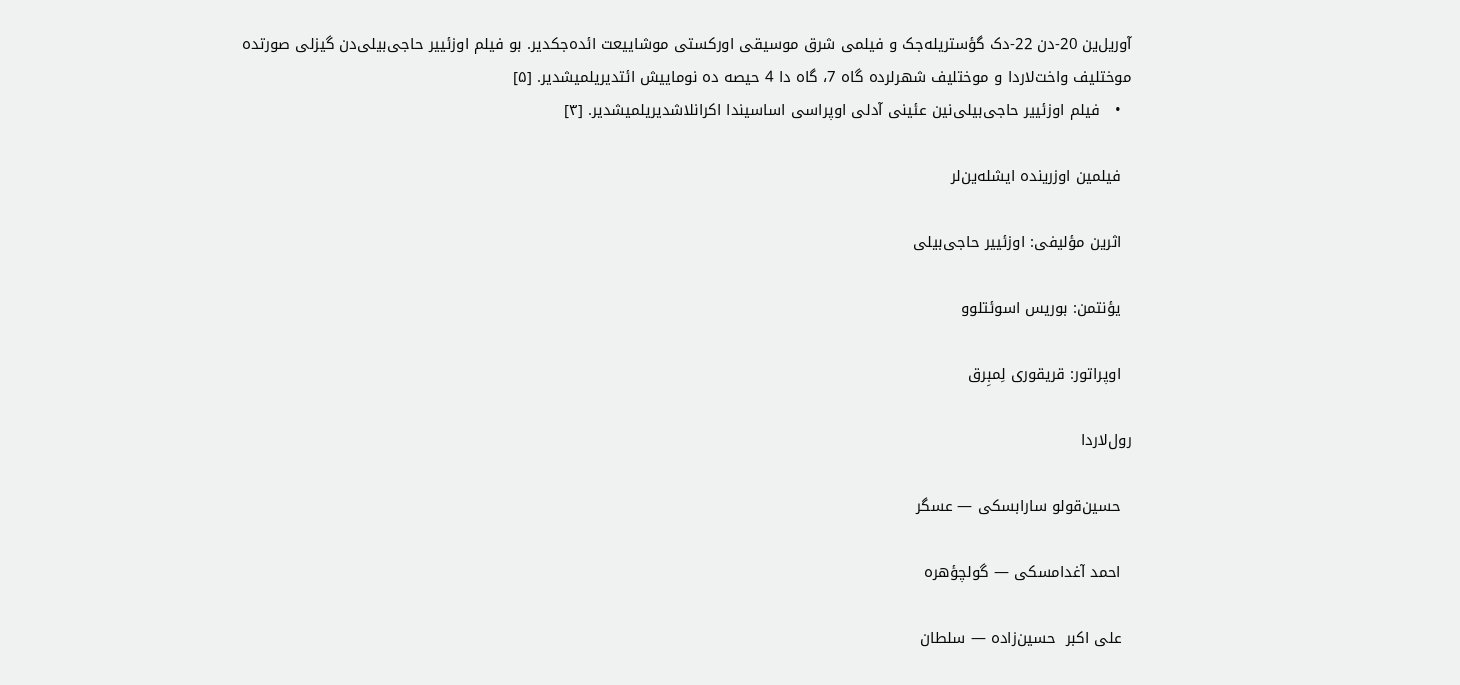آوریل‌ین 20-دن 22-دک گؤستریله‌جک و فیلمی شرق موسیقی اورکستی موشاییعت ائده‌جکدیر. بو فیلم اوزئییر حاجی‌بیلی‌دن گیزلی صورتده موختلیف واخت‌لاردا و موختلیف شهرلرده گاه 7، گاه دا 4 حیصه ده نوماییش ائتدیریلمیشدیر. [۵]
  •   فیلم اوزئییر حاجی‌بیلی‌نین عئینی آدلی اوپراسی اساسیندا اکرانلاشدیریلمیشدیر. [۳]

  فیلمین اوزرینده ایشله‌ین‌لر

  اثرین مؤلیفی: اوزئییر حاجی‌بیلی

  یؤنتمن: بوریس اسوئتلوو

  اوپراتور: قریقوری لِمبِرق

رول‌لاردا

  حسین‌قولو سارابسکی — عسگر

  احمد آغدامسکی — گولچؤهره

  علی اکبر  حسین‌زاده — سلطان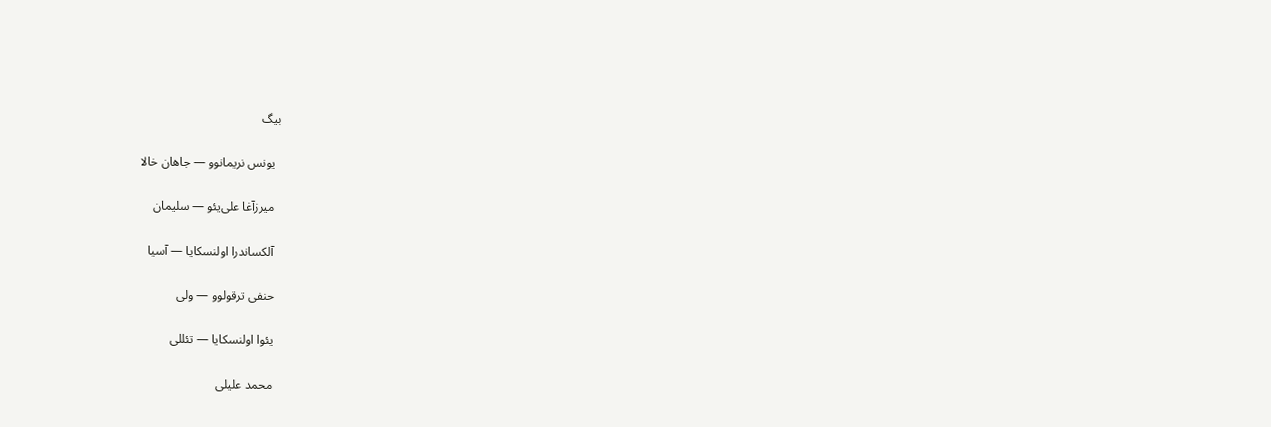بیگ

  یونس نریمانوو — جاهان خالا

  میرزآغا علی‌یئو — سلیمان‌

  آلکساندرا اولنسکایا — آسیا

  حنفی ترقولوو — ولی

  یئوا اولنسکایا — تئللی

  محمد علیلی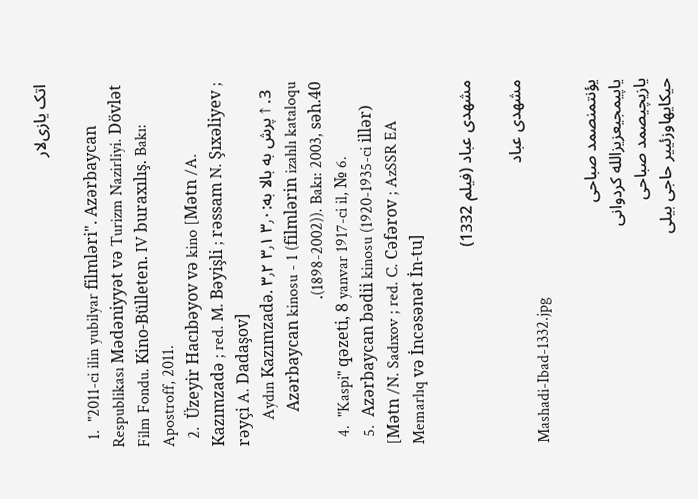اتک یازی‌لار

  1.  "2011-ci ilin yubilyar filmləri". Azərbaycan Respublikası Mədəniyyət və Turizm Nazirliyi. Dövlət Film Fondu. Kino-Bülleten. IV buraxılış. Bakı: Apostroff, 2011.
  2.  Üzeyir Hacıbəyov və kino [Mətn /A. Kazımzadə ; red. M. Bəyişli ; rəssam N. Şıxəliyev ; rəyçi A. Dadaşov]
  3. ↑ پرش به بالا به:۳٫۰ ۳٫۱ ۳٫۲ Aydın Kazımzadə. Azərbaycan kinosu - 1 (filmlərin izahlı kataloqu (1898-2002)). Bakı: 2003, səh.40.
  4.  "Kaspi" qəzeti, 8 yanvar 1917-ci il, № 6.
  5.  Azərbaycan bədii kinosu (1920-1935-ci illər) [Mətn /N. Sadıxov ; red. C. Cəfərov ; AzSSR EA Memarlıq və İncəsənət İn-tu]

مشهدی عباد (فیلم 1332)

مشهدی عباد
Mashadi-Ibad-1332.jpg

یؤنتمنصمد صباحی
یاپیمجیعزیزالله کردوانی
یازیچیصمد صباحی
حیکایهاوزئییر حاجی بیلی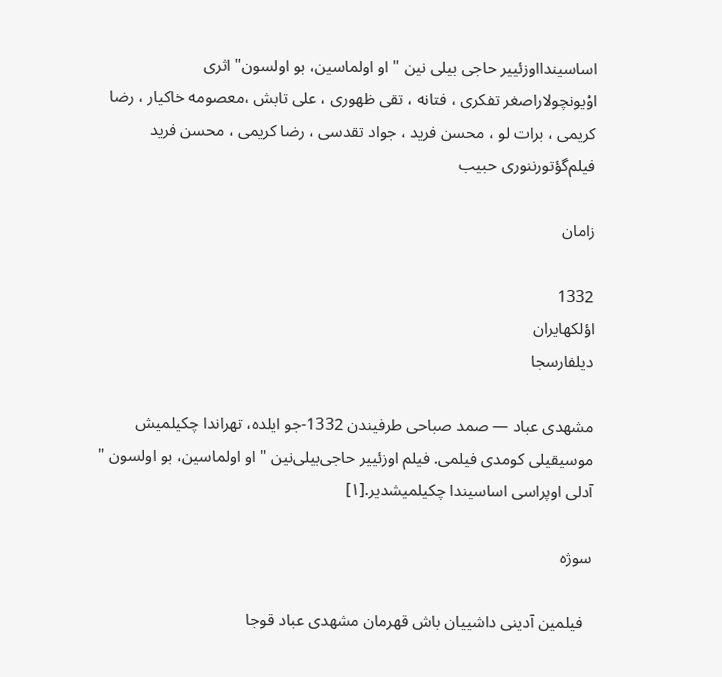اساسیندااوزئییر حاجی بیلی نین " او اولماسین، بو اولسون" اثری
اوْیونچولاراصغر تفکری ، فتانه ، تقی ظهوری ، علی تابش ،معصومه خاکیار ، رضا کریمی ، برات لو ، محسن فرید ، جواد تقدسی ، رضا کریمی ، محسن فرید
فیلم‌گؤتورننوری حبیب

زامان

1332
اؤلکهایران
دیلفارسجا

مشهدی عباد — صمد صباحی طرفیندن 1332-جو ایلده، تهراندا چکیلمیش موسیقیلی کومدی فیلمی. فیلم اوزئییر حاجی‌بیلی‌نین " او اولماسین، بو اولسون "  آدلی اوپراسی اساسیندا چکیلمیشدیر.[۱]

سوژه

  فیلمین آدینی داشییان باش قهرمان مشهدی عباد قوجا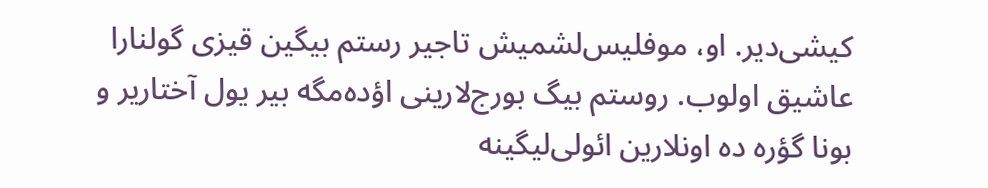کیشی‌دیر. او، موفلیس‌لشمیش تاجیر رستم بیگین قیزی گولنارا عاشیق اولوب. روستم بیگ بورج‌لارینی اؤده‌مگه بیر یول آختاریر و بونا گؤره ده اونلارین ائولی‌لیگینه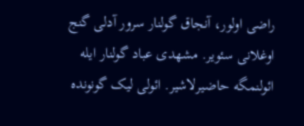راضی اولور، آنجاق گولنار سرور آدلی گنج اوغلانی سئویر. مشهدی عباد گولنار ایله ائولنمگه حاضیرلاشیر. ائولی لیک گونونده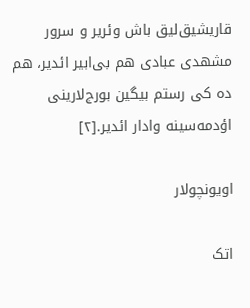قاریشیق‌لیق باش وئریر و سرور مشهدی عبادی هم بی‌ابیر ائدیر، هم ده کی رستم بیگین بورج‌لارینی اؤدمه‌سینه وادار ائدیر.[۲]

اویونچولار

اتک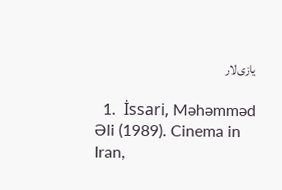یازی‌لار

  1.  İssari, Məhəmməd Əli (1989). Cinema in Iran,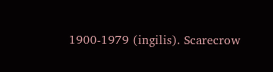1900-1979 (ingilis). Scarecrow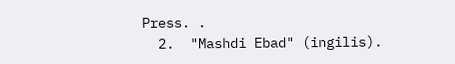Press. .
  2.  "Mashdi Ebad" (ingilis).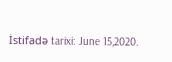İstifadə tarixi: June 15,2020.